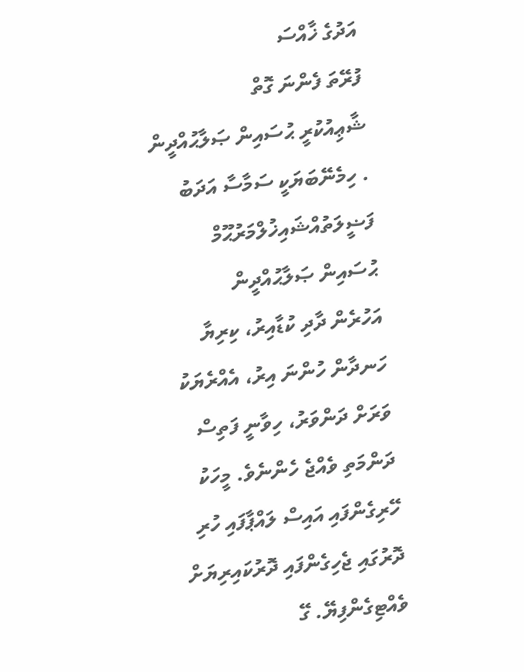އަދުގެ ޚާއްސަ
ފުރޭތަ ފެންނަ ގޮތް
ޝާޢިއުކުރީ ޙުސައިން ޞަލާޙުއްދީން . ހިމެނޭބަޔަކީ ސަމާސާ އަދަބު
ފަޟީލަތުއްޝައިޚުލްމަރުޙޫމް ޙުސައިން ޞަލާޙުއްދީން
އަހުރެން ދާދި ކުޑާއިރު، ކިރިޔާ ހަނދާން ހުންނަ އިރު، އެއްރެޔަކު ވަރަށް ދަންވަރު، ހިވާނީ ފަތިސް ދަންމަތި ވެއްޖެ ހެންނެވެ. މީހަކު ހޭރިގެންފައި އައިސް ލައްޕާފައި ހުރި ދޮރުގައި ޖެހިގެންފައި ދޮރުކައިރިޔަށް ވެއްޓިގެންފިޔޭ. ގޭ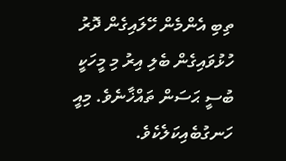ތިބި އެންމެން ހޭލައިގެން ދޮރު ހުޅުވައިގެން ބެލި އިރު މި މީހަކީ ބުސީ ޙަސަން ތައްޚާނެވެ. މިއީ ހަނގުބެއިކަލެކެވެ.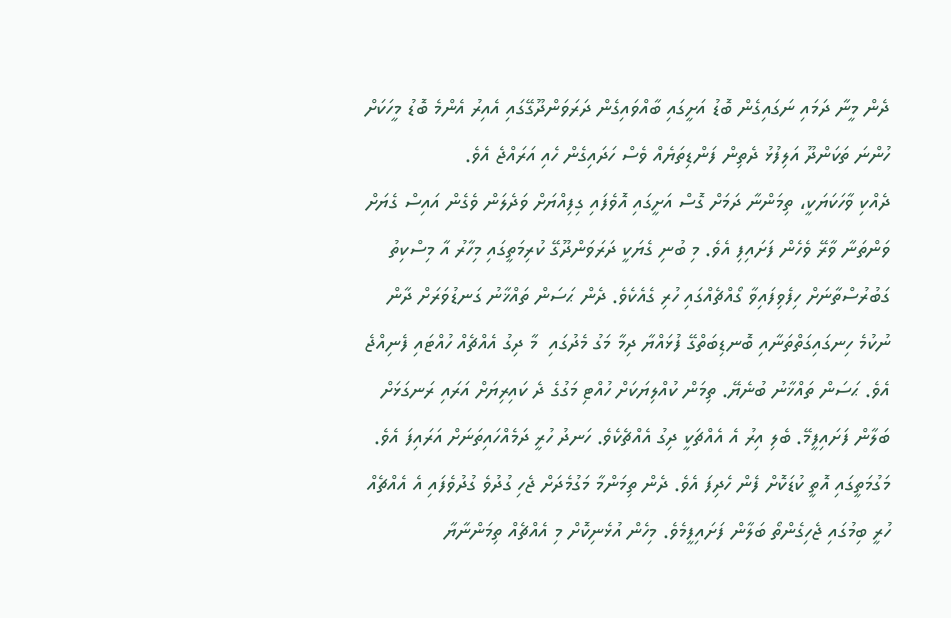ދެން މީނާ ދަމައި ނަގައިގެން ބޮޑު އަށީގައި ބާއްވައިގެން ދަރަވަންދޫގޭގައި އެއިރު އެންމެ ބޮޑު މީހަކަށް ހުންނަ ތަކަންދޫ އަލިފުޅު ދެތިން ފަންޑިތަޔެއް ވެސް ހަދައިގެން ހެއި އަރައްޖެ އެވެ.
ދެއްކި ވާހަކަޔަކީ، ތިމަންނާ ދަމަށް ގޮސް އަށީގައި އޮވެފައި ގިފިއްޔަށް ވަދެލަން ވެގެން އައިސް ގެޔަށް ވަންތަނާ ވާރޭ ވެހެން ފަށައިފި އެވެ. މި ބުނި ގެޔަކީ ދަރަވަންދޫގޭ ކުރިމަތީގައި މިހާރު އާ މިސްކިތު ގަބުރުސްތާނަށް ހިފެވިފައިވާ ގޯއްޗެއްގައި ހުރި ގެއެކެވެ. ދެން ޙަސަން ތައްޚާނު ގަނޑުވަރަށް ދާން ނުކުމެ ހިނގައިގަތްތަނާއި ބޮނޑިބަތްގޭ ފުޅައްޔާ ދިމާ މަގު މެދުގައި  މާ ދިގު އެއްޗެއް ހުއްޓައި ފެނިއްޖެ އެވެ. ޙަސަން ތައްޚާނު ބުނެޔޭ. ތިމަން ކުއްލިޔަކަށް ހުއްޓި މަގުގެ ދެ ކައިރިޔަށް އަރައި ރަނގަޅަށް ބަލާން ފަށައިފީމޭ. ބެލި އިރު އެ އެއްޗަކީ ދިގު އެއްޗެކެވެ. ހަނދު ހުރީ ދަމެއްހައިތަނަށް އަރައިފަ އެވެ. މަގުމަތީގައި އޮތީ ކުޑަކޮށް ފެން ހެދިފަ އެވެ. ދެން ތިމަންމާ މަގުމެދަށް ޖެހި ގުދުވެ ގުދުވެފައި އެ އެއްޗެއް ހުރީ ބިމުގައި ޖެހިގެންތޯ ބަލާން ފަށައިފީމެވެ. މިހެން އުޅެނިކޮށް މި އެއްޗެއް ތިމަންނާޔާ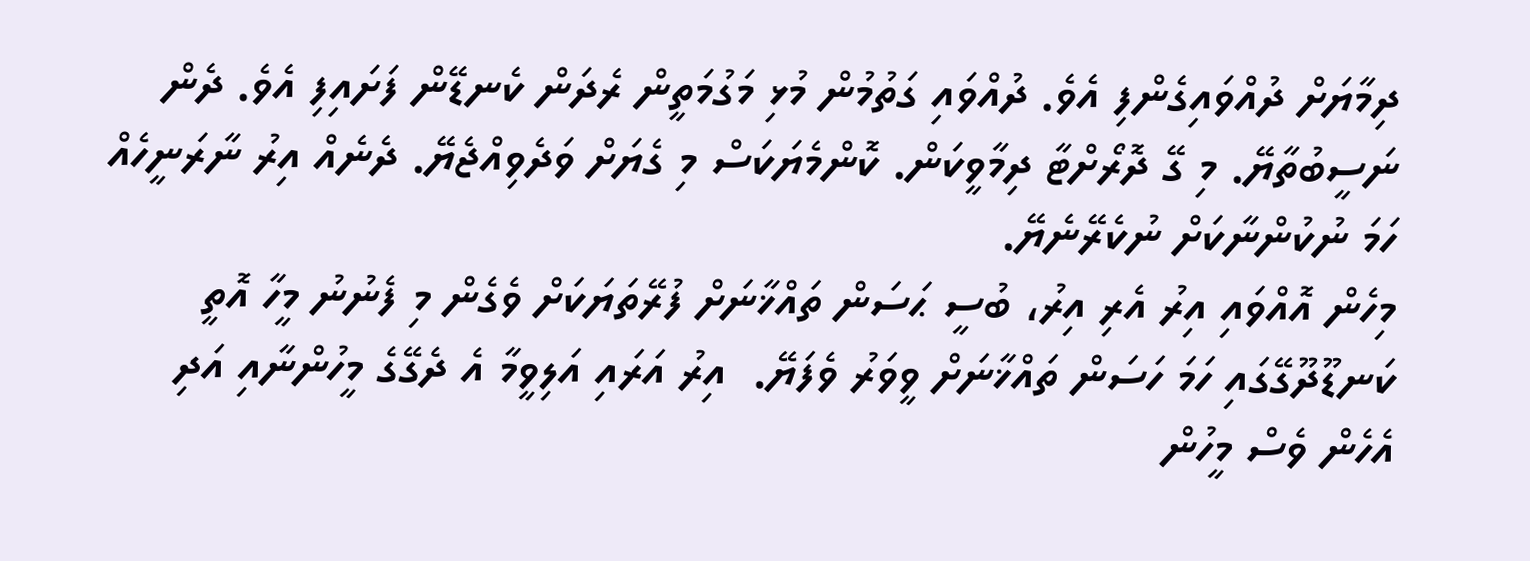ދިމާޔަށް ދުއްވައިގެންފި އެވެ. ދުއްވައި ގަތުމުން މުޅި މަގުމަތީން ރެދަން ކެނޑޭން ފަށައިފި އެވެ. ދެން ނަސީބުތާޔޭ. މި ގޭ ދޮރޯށްޓާ ދިމާވީކަން. ކޮންމެޔަކަސް މި ގެޔަށް ވަދެވިއްޖެޔޭ. ދެނެއް އިރު ނާރަނީހެއް ހަމަ ނުކުންނާކަށް ނުކެރޭނެޔޭ.
މިހެން އޮއްވައި އިރު އެރި އިރު، ބުސީ ޙަސަން ތައްޚާނަށް ފުރޭތަޔަކަށް ވެގެން މި ފެނުނު މީހާ އޮތީ ކަނޑޫދޫގޭގައި ހަމަ ހަސަން ތައްޚާނަށް ވީވަރު ވެފަޔޭ.  އިރު އަރައި އަލިވީމާ އެ ދެގޭގެ މީހުންނާއި އަދި އެހެން ވެސް މީހުން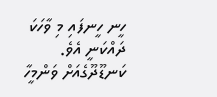ހީނ ހީނފައި މި ވާހަކަ ދައްކަނީ އެވެ. ކަނޑޫދޫގެއަށް ވަންމީހާ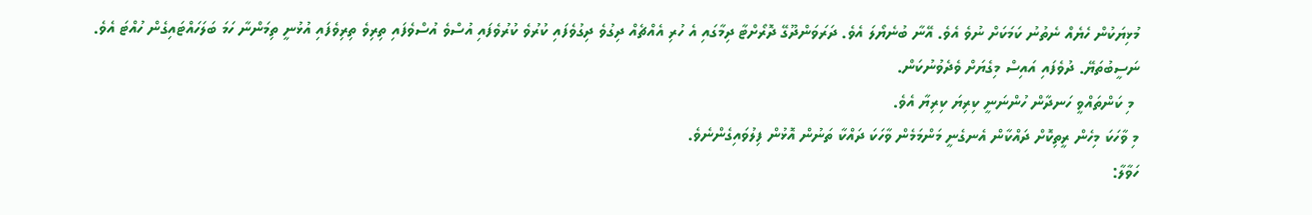މުޅިޔަކުން ހެޔެއް ނެތުނު ކަމަކަށް ނުވެ އެވެ. އޭނާ ބުނެޔޯލަ އެވެ. ދަރަވަންދޫގޭ ދޮރޯށްޓާ ދިމާގައި އެ ހުރި އެއްޗެއް ދިގުވެ ދިގުވެފައި ކުރުވެ ކުރުވެފައި އުސްވެ އުސްވެފައި ތިރިވެ ތިރިވެފައި އުޅުނީ ތިމަންނާ ހަމަ ބަލަހައްޓައިގެން ހުއްޓަ އެވެ. ނަސީބުތަޔޭ. ދުވެފައި އައިސް މިގެޔަށް ވެދެވުނުކަން.
 މި ކަންތައްވީ ހަނދާން ހުންނަނީ ކިރިޔަ ކިރިޔާ އެވެ.
މި ވާހަކަ މިހެން ރީތިކޮށް ދައްކާން އެނގެނީ މަންމަމެން ވާހަކަ ދައްކާ ތަނުން އޮޅުން ފިލުވައިގެންނެވެ.
ހަވާލާ: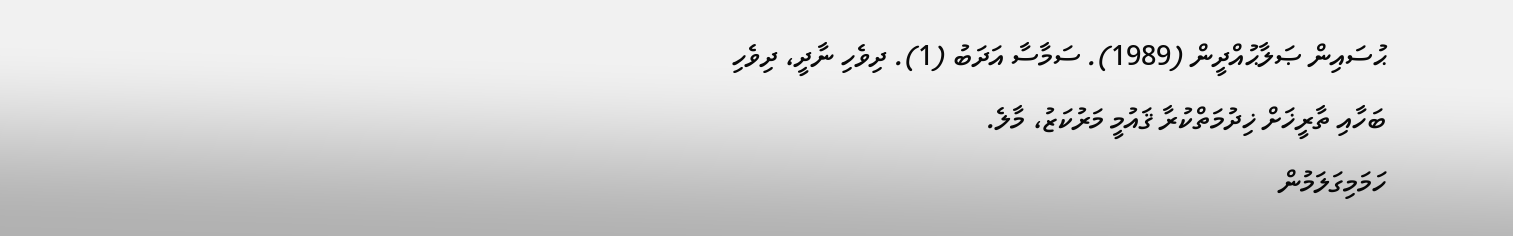ޙުސައިން ޞަލާޙުއްދީން (1989). ސަމާސާ އަދަބު (1). ދިވެހި ނާދީ، ދިވެހި ބަހާއި ތާރީޚަށް ޚިދުމަތްކުރާ ޤައުމީ މަރުކަޒު، މާލެ.
ހަމަމިގަލަމުން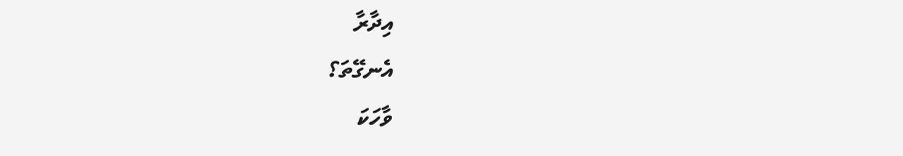އިދާރާ
އެނގޭތަ؟
ވާހަކަ